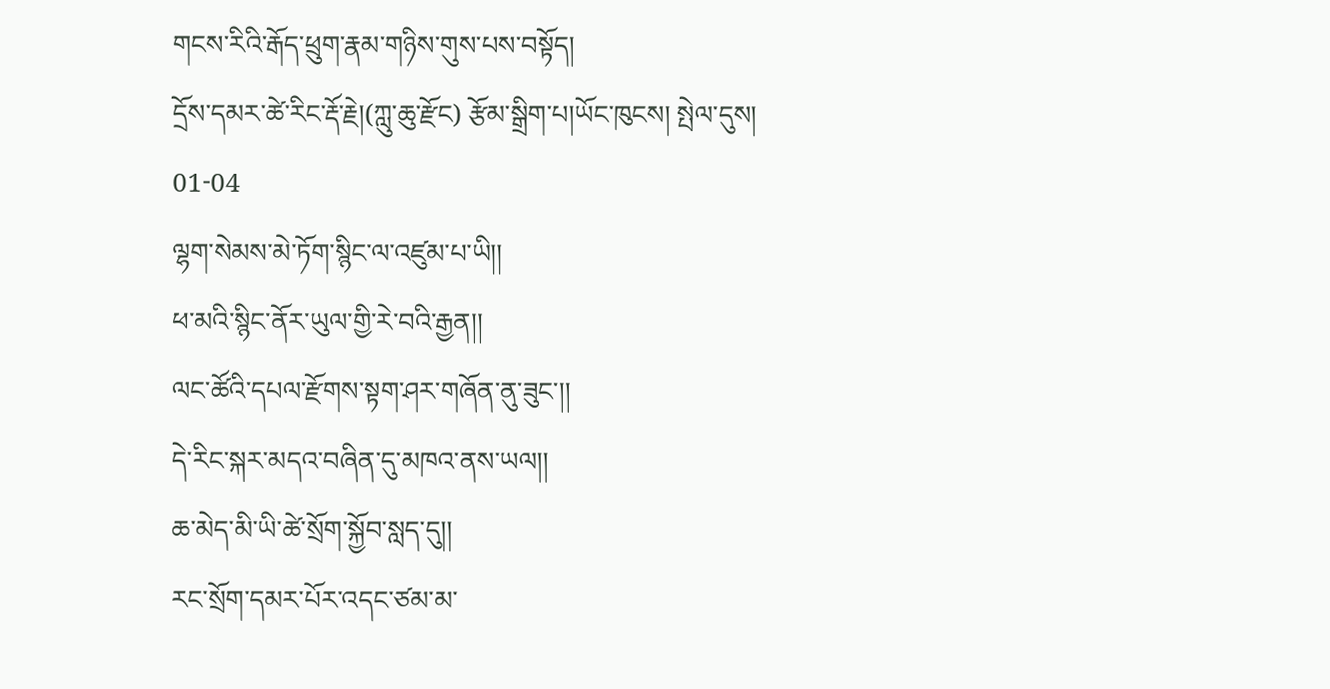གངས་རིའི་རྒོད་ཕྲུག་རྣམ་གཉིས་གུས་པས་བསྟོད།
དྲོས་དམར་ཚེ་རིང་རྡོ་རྗེ།(ཀླུ་ཆུ་རྫོང) རྩོམ་སྒྲིག་པ།ཡོང་ཁུངས། སྤེལ་དུས། 01-04
ལྷག་སེམས་མེ་ཏོག་སྙིང་ལ་འཛུམ་པ་ཡི།།
ཕ་མའི་སྙིང་ནོར་ཡུལ་གྱི་རེ་བའི་རྒྱན།།
ལང་ཚོའི་དཔལ་རྫོགས་སྟག་ཤར་གཞོན་ནུ་ཟུང་།།
དེ་རིང་སྐར་མདའ་བཞིན་དུ་མཁའ་ནས་ཡལ།།
ཆ་མེད་མི་ཡི་ཚེ་སྲོག་སྐྱོབ་སླད་དུ།།
རང་སྲོག་དམར་པོར་འདང་ཙམ་མ་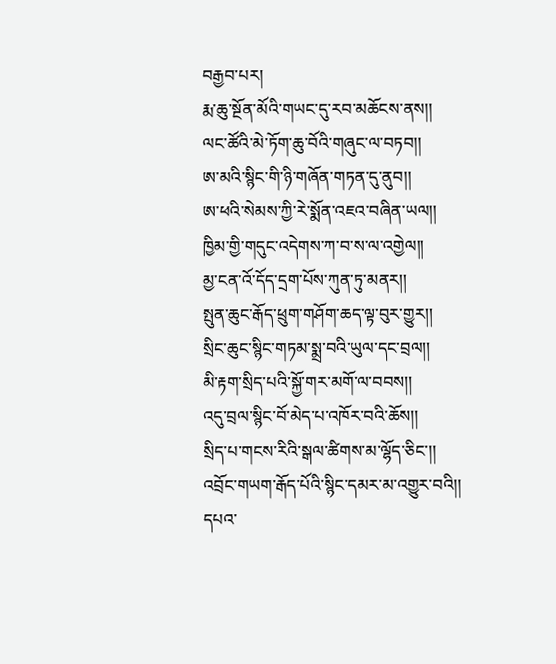བརྒྱབ་པར།
རྨ་ཆུ་སྔོན་མོའི་གཡང་དུ་རབ་མཆོངས་ནས།།
ལང་ཚོའི་མེ་ཏོག་ཆུ་བོའི་གཞུང་ལ་བཏབ།།
ཨ་མའི་སྙིང་གི་ཉི་གཞོན་གཏན་དུ་ནུབ།།
ཨ་ཕའི་སེམས་ཀྱི་རེ་སྨོན་འཇའ་བཞིན་ཡལ།།
ཁྱིམ་གྱི་གདུང་འདེགས་ཀ་བ་ས་ལ་འགྱེལ།།
མྱ་ངན་འོ་དོད་དྲག་པོས་ཀུན་ཏུ་མནར།།
སྤུན་ཆུང་རྒོད་ཕྲུག་གཤོག་ཆད་ལྟ་བུར་གྱུར།།
སྲིང་ཆུང་སྙིང་གཏམ་སྨྲ་བའི་ཡུལ་དང་བྲལ།།
མི་རྟག་སྲིད་པའི་སྐྱོ་གར་མགོ་ལ་བབས།།
འདུ་བྲལ་སྙིང་བོ་མེད་པ་འཁོར་བའི་ཆོས།།
སྲིད་པ་གངས་རིའི་སྒལ་ཚིགས་མ་ལྷོད་ཅིང་།།
འབྲོང་གཡག་རྒོད་པོའི་སྙིང་དམར་མ་འགྱུར་བའི།།
དཔའ་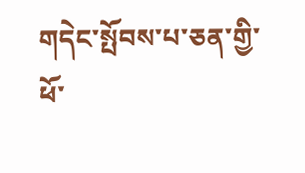གདེང་སྤོབས་པ་ཅན་གྱི་ཕོ་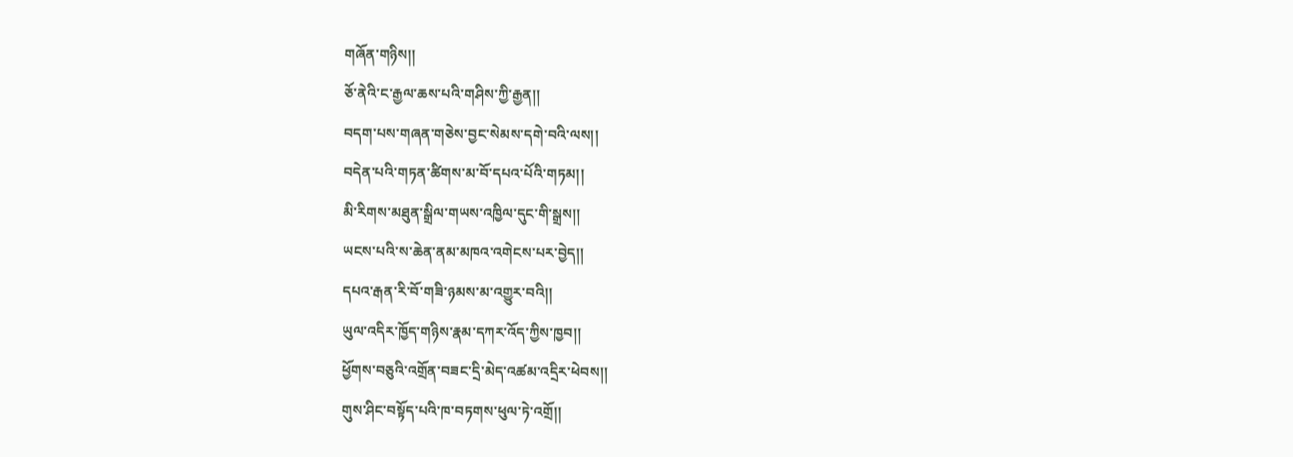གཞོན་གཉིས།།
ཅོ་ནེའི་ང་རྒྱལ་ཆས་པའི་གཤིས་ཀྱི་རྒྱན།།
བདག་པས་གཞན་གཅེས་བྱང་སེམས་དགེ་བའི་ལས།།
བདེན་པའི་གཏན་ཚིགས་མ་བོ་དཔའ་པོའི་གཏམ།།
མི་རིགས་མཐུན་སྒྲིལ་གཡས་འཁྱིལ་དུང་གི་སྒྲས།།
ཡངས་པའི་ས་ཆེན་ནམ་མཁའ་འགེངས་པར་བྱེད།།
དཔའ་རྒན་རི་བོ་གཟི་ཉམས་མ་འགྱུར་བའི།།
ཡུལ་འདིར་ཁྱོད་གཉིས་རྣམ་དཀར་འོད་ཀྱིས་ཁྱབ།།
ཕྱོགས་བཅུའི་འགྲོན་བཟང་དྲི་མེད་འཚམ་འདྲིར་ཕེབས།།
གུས་ཤིང་བསྟོད་པའི་ཁ་བཏགས་ཕུལ་ཏེ་འགྲོ།།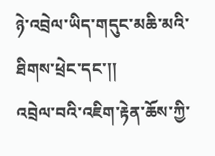ཉེ་འབྲེལ་ཡིད་གདུང་མཆི་མའི་ཐིགས་ཕྲེང་དང་།།
འབྲེལ་བའི་འཇིག་རྟེན་ཆོས་ཀྱི་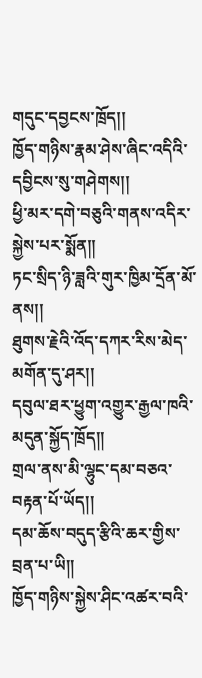གདུང་དབྱངས་ཁྲོད།།
ཁྱོད་གཉིས་རྣམ་ཤེས་ཞིང་འདིའི་དབྱིངས་སུ་གཤེགས།།
ཕྱི་མར་དགེ་བཅུའི་གནས་འདིར་སྐྱེས་པར་སྨོན།།
ཏང་སྲིད་ཉི་ཟླའི་གུར་ཁྱིམ་དྲོན་མོ་ནས།།
ཐུགས་རྗེའི་འོད་དཀར་རིས་མེད་མགོན་དུ་ཤར།།
དབུལ་ཐར་ཕྱུག་འགྱུར་རྒྱལ་ཁའི་མདུན་སྐྱོད་ཁྲོད།།
གྲལ་ནས་མི་ལྷུང་དམ་བཅའ་བརྟན་པོ་ཡོད།།
དམ་ཆོས་བདུད་རྩིའི་ཆར་གྱིས་བྲན་པ་ཡི།།
ཁྱོད་གཉིས་སྐྱེས་ཤིང་འཚར་བའི་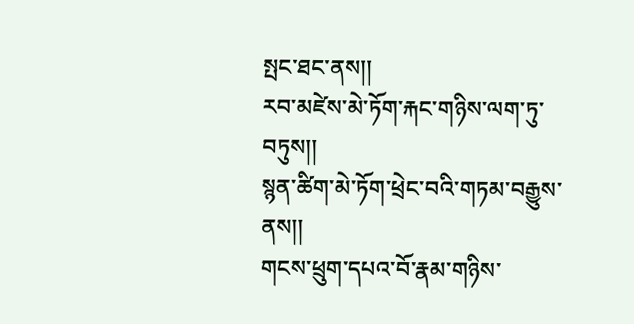སྤང་ཐང་ནས།།
རབ་མཛེས་མེ་ཏོག་རྐང་གཉིས་ལག་ཏུ་བཏུས།།
སྙན་ཚིག་མེ་ཏོག་ཕྲེང་བའི་གཏམ་བརྒྱུས་ནས།།
གངས་ཕྲུག་དཔའ་བོ་རྣམ་གཉིས་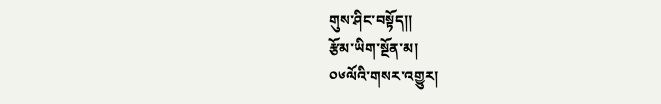གུས་ཤིང་བསྟོད།།
རྩོམ་ཡིག་སྔོན་མ།
༠༦ལོའི་གསར་འགྱུར།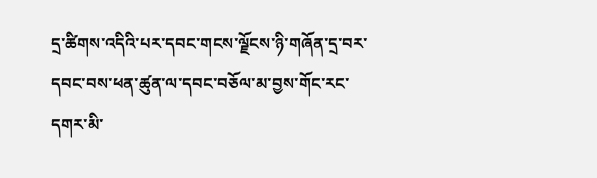དྲ་ཚིགས་འདིའི་པར་དབང་གངས་ལྗོངས་ཉི་གཞོན་དྲ་བར་དབང་བས་ཕན་ཚུན་ལ་དབང་བཅོལ་མ་བྱས་གོང་རང་དགར་མི་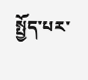སྤྱོད་པར་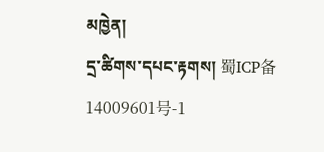མཁྱེན།
དྲ་ཚིགས་དཔང་རྟགས། 蜀ICP备14009601号-1